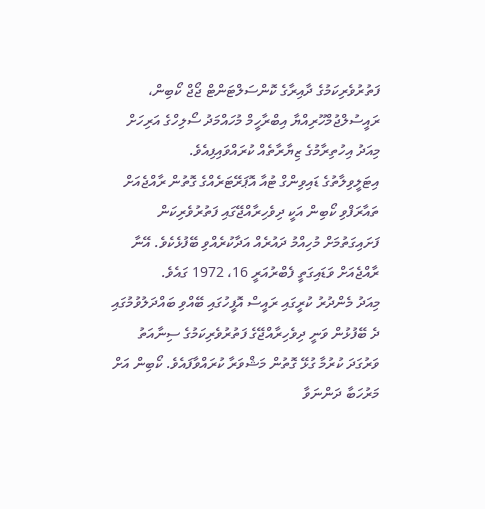ފަތުރުވެރިކަމުގެ ދާއިރާގެ ކޮންސަލްޓަންޓް ޖޯޖް ކޯބިން، ރައީސުލްޖުމްހޫރިއްޔާ އިބްރާހީމް މުހައްމަދު ސޯލިހްގެ އަރިހަށް މިއަދު އިހުތިރާމުގެ ޒިޔާރާތެއް ކުރައްވައިފިއެވެ.
އިޓަލީވިލާތުގެ ޑައިވިންގް ޓުއާ އޮޕަރޭޓަރެއްގެ ގޮތުން ރާއްޖެއަށް ތައާރަފްވި ކޯބިން އަކީ ދިވެހިރާއްޖޭގައި ފަތުރުވެރިކަން ފަށައިގަތުމަށް މުހިއްމު ދައުރެއް އަދާކުރެއްވި ބޭފުޅެކެވެ. އޭނާ ރާއްޖެއަށް ވަޑައިގަތީ ފެބްރުއަރީ 16، 1972 ގައެވެ.
މިއަދު މެންދުރު ކުރީގައި ރައީސް އޮފީހުގައި ބޭއްވި ބައްދަލުވުމުގައި ދެ ބޭފުޅުން ވަނީ ދިވެހިރާއްޖޭގެ ފަތުރުވެރިކަމުގެ ސިނާއަތު ވަރުގަދަ ކުރުމާ ގުޅޭ ގޮތުން މަޝްވަރާ ކުރައްވާފައެވެ. ކޯބިން އަށް މަރުހަބާ ދަންނަވާ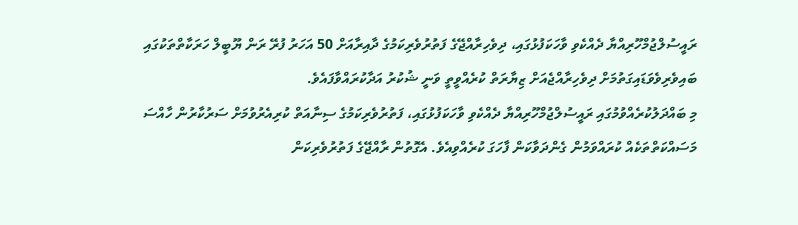ރައީސުލްޖުމްހޫރިއްޔާ ދެއްކެވި ވާހަކަފުޅުގައި، ދިވެހިރާއްޖޭގެ ފަތުރުވެރިކަމުގެ ދާއިރާއަށް 50 އަހަރު ފުރޭ ރަން ޔޫބީލް ހަރަކާތްތަކުގައި ބައިވެރިވެވަޑައިގަތުމަށް ދިވެހިރާއްޖެއަށް ޒިޔާރަތް ކުރެއްވީތީ ވަނީ ޝުކުރު އަދާކުރައްވާފައެވެ.
މި ބައްދަލުކުރެއްވުމުގައި ރައީސުލްޖުމްހޫރިއްޔާ ދެއްކެވި ވާހަކަފުޅުގައި، ފަތުރުވެރިކަމުގެ ސިނާއަތް ކުރިއެރުވުމަށް ސަރުކާރުން ހާއްސަ މަސައްކަތްތަކެއް ކުރައްވަމުން ގެންދަވާކަން ފާހަގަ ކުރެއްވިއެވެ. އެގޮތުން ރާއްޖޭގެ ފަތުރުވެރިކަން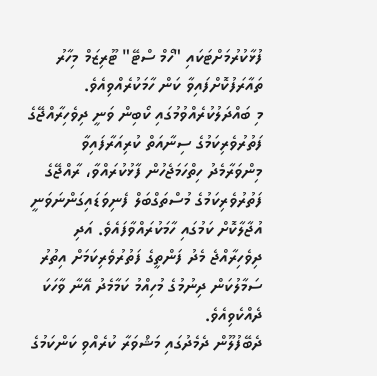ފުޅާކުރުމަށްޓަކައި "ހޯމް ސްޓޭ" ޓޫރިޒަމް މިހާރު ތައާރަފުކޮށްފައިވާ ކަން ހާމަކުރެއްވިއެވެ.
މި ބައްދަލުކުރެއްވުމުގައި ކޯބިން ވަނީ ދިވެހިރާއްޖޭގެ ފަތުރުވެރިކަމުގެ ސިނާއަތް ކުރިއަރާފައިވާ މިންވަރާމެދު ހިތްހަމަޖެހުން ފާޅުކުރައްވާ، ރާއްޖޭގެ ފަތުރުވެރިކަމުގެ މުސްތަގްބަލް ފެނިވަޑައިގަންނަވަނީ އުޖާލާކޮށް ކަމުގައި ހާމަކުރައްވާފައެވެ. އަދި ދިވެހިރާއްޖެ މެދު ފަންތީގެ ފަތުރުވެރިކަމަށް އިތުރު ސަމާލުކަން ދިނުމުގެ މުހިއްމު ކަމާމެދު އޭނާ ވާހަކަ ދެއްކެވިއެވެ.
ދެބޭފުލޫން ދެމެދުގައި މަޝްވަރާ ކުރެއްވި ކަންކަމުގެ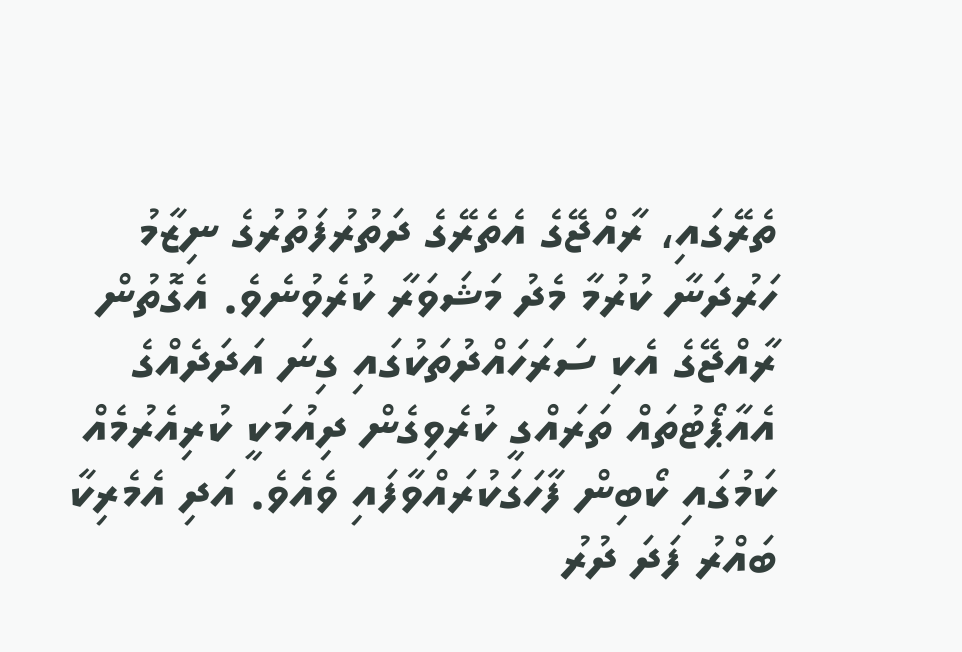ތެރޭގައި، ރާއްޖޭގެ އެތެރޭގެ ދަތުރުފަތުރުގެ ނިޒާމު ހަރުދަނާ ކުރުމާ މެދު މަޝަވަރާ ކުރެވުނެވެ. އެގޮތުން ރާއްޖޭގެ އެކި ސަރަހައްދުތަކުގައި ގިނަ އަދަދެއްގެ އެއާޕޯޓުތައް ތަރައްގީ ކުރެވިގެން ދިއުމަކީ ކުރިއެރުމެއް ކަމުގައި ކޯބިން ފާހަގަކުރައްވާފައި ވެއެވެ. އަދި އެމެރިކާ ބައްރު ފަދަ ދުރު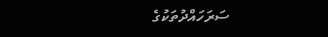ސަރަހައްދުތަކުގެ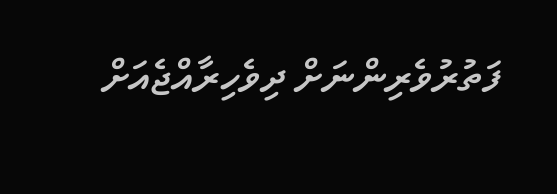ފަތުރުވެރިންނަށް ދިވެހިރާއްޖެއަށް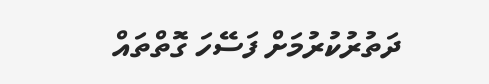ދަތުރުކުރުމަށް ފަސޭހަ ގޮތްތައް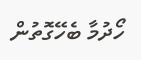ހޯދުމާ ބެހޭގޮތުން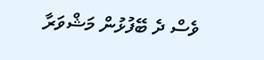ވެސް ދެ ބޭފުޅުން މަޝްވަރާ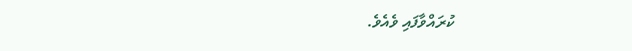ކުރައްވާފައި ވެއެވެ.